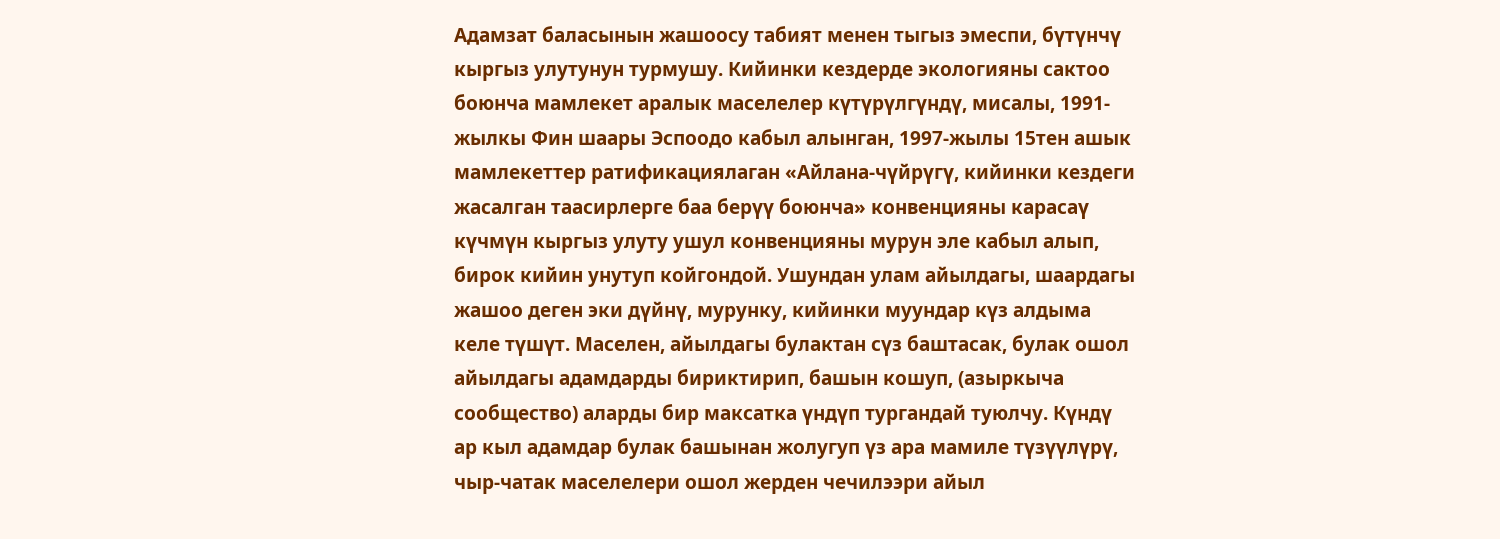Адамзат баласынын жашоосу табият менен тыгыз эмеспи, бүтүнчү кыргыз улутунун турмушу. Кийинки кездерде экологияны сактоо боюнча мамлекет аралык маселелер күтүрүлгүндү, мисалы, 1991-жылкы Фин шаары Эспоодо кабыл алынган, 1997-жылы 15тен ашык мамлекеттер ратификациялаган «Айлана-чүйрүгү, кийинки кездеги жасалган таасирлерге баа берүү боюнча» конвенцияны карасаү күчмүн кыргыз улуту ушул конвенцияны мурун эле кабыл алып, бирок кийин унутуп койгондой. Ушундан улам айылдагы, шаардагы жашоо деген эки дүйнү, мурунку, кийинки муундар күз алдыма келе түшүт. Маселен, айылдагы булактан сүз баштасак, булак ошол айылдагы адамдарды бириктирип, башын кошуп, (азыркыча сообщество) аларды бир максатка үндүп тургандай туюлчу. Күндү ар кыл адамдар булак башынан жолугуп үз ара мамиле түзүүлүрү, чыр-чатак маселелери ошол жерден чечилээри айыл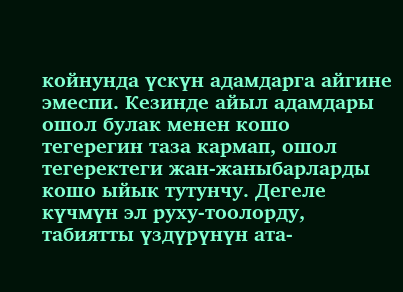койнунда үскүн адамдарга айгине эмеспи. Кезинде айыл адамдары ошол булак менен кошо тегерегин таза кармап, ошол тегеректеги жан-жаныбарларды кошо ыйык тутунчу. Дегеле күчмүн эл руху-тоолорду, табиятты үздүрүнүн ата-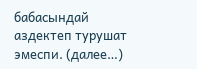бабасындай аздектеп турушат эмеспи. (далее…)